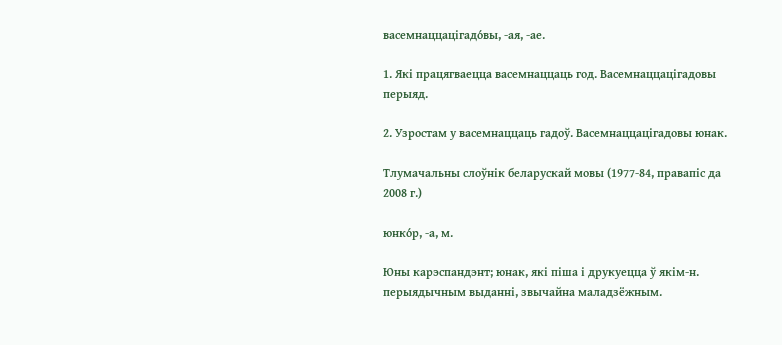васемнаццацігадо́вы, ‑ая, ‑ае.

1. Які працягваецца васемнаццаць год. Васемнаццацігадовы перыяд.

2. Узростам у васемнаццаць гадоў. Васемнаццацігадовы юнак.

Тлумачальны слоўнік беларускай мовы (1977-84, правапіс да 2008 г.)

юнко́р, ‑а, м.

Юны карэспандэнт; юнак, які піша і друкуецца ў якім‑н. перыядычным выданні, звычайна маладзёжным.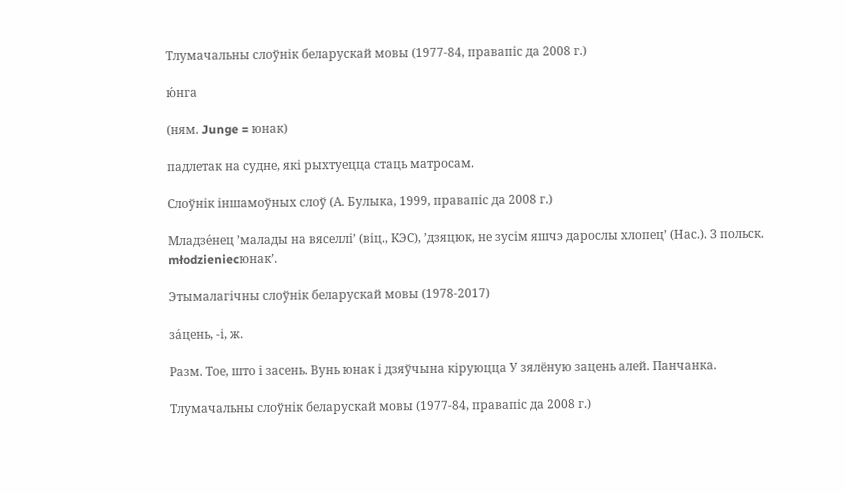Тлумачальны слоўнік беларускай мовы (1977-84, правапіс да 2008 г.)

ю́нга

(ням. Junge = юнак)

падлетак на судне, які рыхтуецца стаць матросам.

Слоўнік іншамоўных слоў (А. Булыка, 1999, правапіс да 2008 г.)

Младзе́нец ’малады на вяселлі’ (віц., КЭС), ’дзяцюк, не зусім яшчэ дарослы хлопец’ (Нас.). З польск. młodzieniecюнак’.

Этымалагічны слоўнік беларускай мовы (1978-2017)

за́цень, ‑і, ж.

Разм. Тое, што і засень. Вунь юнак і дзяўчына кіруюцца У зялёную зацень алей. Панчанка.

Тлумачальны слоўнік беларускай мовы (1977-84, правапіс да 2008 г.)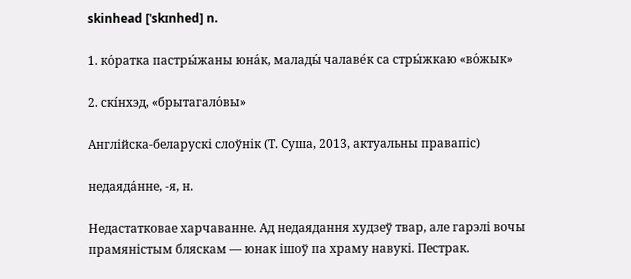skinhead [ˈskɪnhed] n.

1. ко́ратка пастры́жаны юна́к, малады́ чалаве́к са стры́жкаю «во́жык»

2. скі́нхэд, «брытагало́вы»

Англійска-беларускі слоўнік (Т. Суша, 2013, актуальны правапіс)

недаяда́нне, ‑я, н.

Недастатковае харчаванне. Ад недаядання худзеў твар, але гарэлі вочы прамяністым бляскам — юнак ішоў па храму навукі. Пестрак.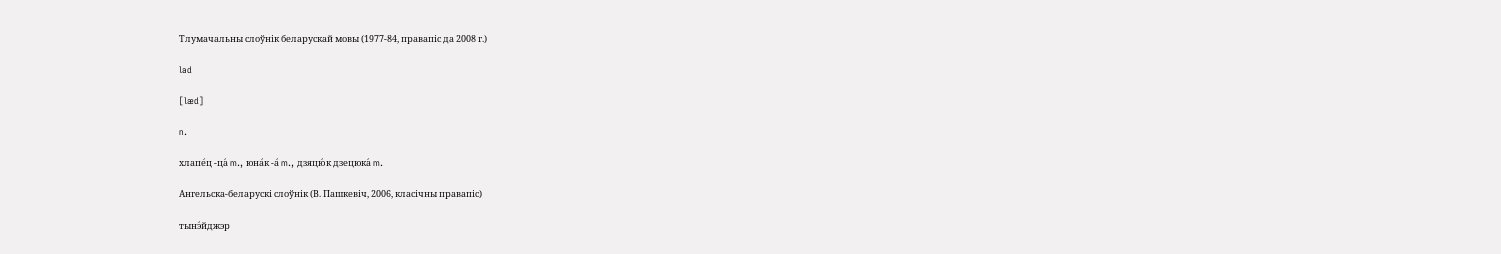Тлумачальны слоўнік беларускай мовы (1977-84, правапіс да 2008 г.)

lad

[læd]

n.

хлапе́ц -ца́ m., юна́к -а́ m., дзяцю́к дзецюка́ m.

Ангельска-беларускі слоўнік (В. Пашкевіч, 2006, класічны правапіс)

тынэ́йджэр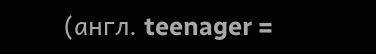(англ. teenager =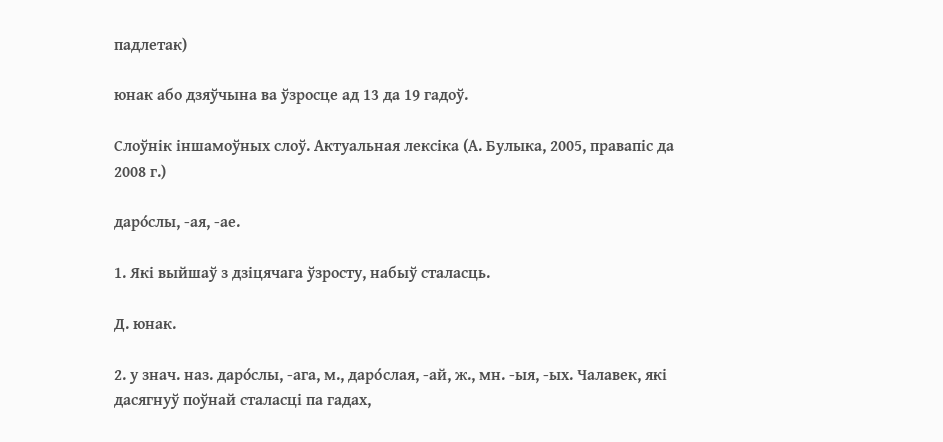падлетак)

юнак або дзяўчына ва ўзросце ад 13 да 19 гадоў.

Слоўнік іншамоўных слоў. Актуальная лексіка (А. Булыка, 2005, правапіс да 2008 г.)

даро́слы, -ая, -ае.

1. Які выйшаў з дзіцячага ўзросту, набыў сталасць.

Д. юнак.

2. у знач. наз. даро́слы, -ага, м., даро́слая, -ай, ж., мн. -ыя, -ых. Чалавек, які дасягнуў поўнай сталасці па гадах,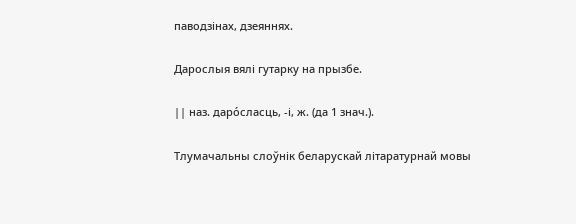паводзінах, дзеяннях.

Дарослыя вялі гутарку на прызбе.

|| наз. даро́сласць, -і, ж. (да 1 знач.).

Тлумачальны слоўнік беларускай літаратурнай мовы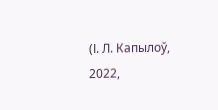(І. Л. Капылоў, 2022,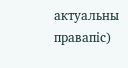актуальны правапіс)